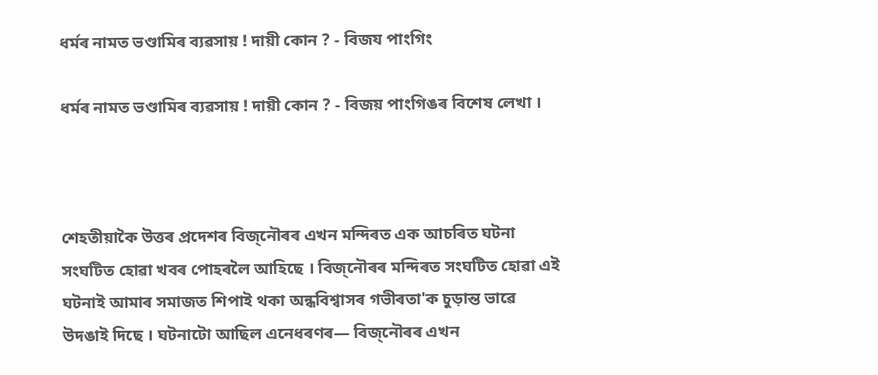ধৰ্মৰ নামত ভণ্ডামিৰ ব্যৱসায় ! দায়ী কোন ? - বিজয পাংগিং

ধৰ্মৰ নামত ভণ্ডামিৰ ব্যৱসায় ! দায়ী কোন ? - বিজয় পাংগিঙৰ বিশেষ লেখা ।



শেহতীয়াকৈ উত্তৰ প্ৰদেশৰ বিজ্নৌৰৰ এখন মন্দিৰত এক আচৰিত ঘটনা সংঘটিত হোৱা খবৰ পোহৰলৈ আহিছে । বিজ্নৌৰৰ মন্দিৰত সংঘটিত হোৱা এই ঘটনাই আমাৰ সমাজত শিপাই থকা অন্ধবিশ্বাসৰ গভীৰতা'ক চুড়ান্ত ভাৱে উদঙাই দিছে । ঘটনাটো আছিল এনেধৰণৰ— বিজ্নৌৰৰ এখন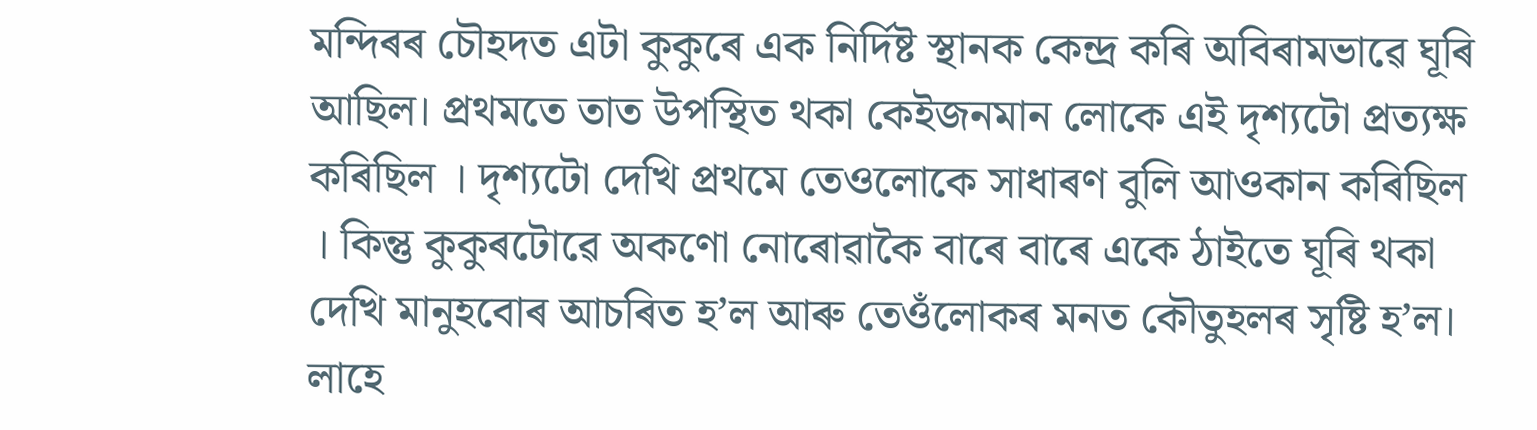মন্দিৰৰ চৌহদত এটা কুকুৰে এক নিৰ্দিষ্ট স্থানক কেন্দ্ৰ কৰি অবিৰামভাৱে ঘূৰি আছিল। প্ৰথমতে তাত উপস্থিত থকা কেইজনমান লোকে এই দৃশ্যটো প্ৰত্যক্ষ কৰিছিল । দৃশ্যটো দেখি প্ৰথমে তেওলোকে সাধাৰণ বুলি আওকান কৰিছিল । কিন্তু কুকুৰটোৱে অকণো নোৰোৱাকৈ বাৰে বাৰে একে ঠাইতে ঘূৰি থকা দেখি মানুহবোৰ আচৰিত হ’ল আৰু তেওঁলোকৰ মনত কৌতুহলৰ সৃষ্টি হ’ল। লাহে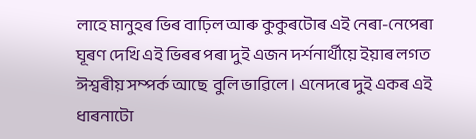লাহে মানুহৰ ভিৰ বাঢ়িল আৰু কুকুৰটোৰ এই নেৰা-নেপেৰা ঘূৰণ দেখি এই ভিৰৰ পৰা দুই এজন দৰ্শনাৰ্থীয়ে ইয়াৰ লগত ঈশ্বৰীয় সম্পৰ্ক আছে  বুলি ভাৱিলে । এনেদৰে দুই একৰ এই ধাৰনাটো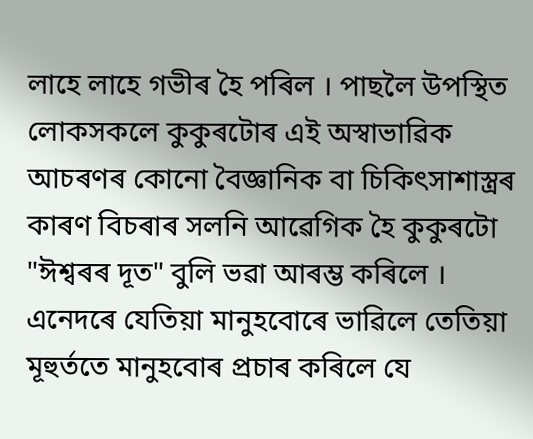লাহে লাহে গভীৰ হৈ পৰিল । পাছলৈ উপস্থিত লোকসকলে কুকুৰটোৰ এই অস্বাভাৱিক আচৰণৰ কোনো বৈজ্ঞানিক বা চিকিৎসাশাস্ত্ৰৰ কাৰণ বিচৰাৰ সলনি আৱেগিক হৈ কুকুৰটো "ঈশ্বৰৰ দূত" বুলি ভৱা আৰম্ভ কৰিলে । এনেদৰে যেতিয়া মানুহবোৰে ভাৱিলে তেতিয়া মূহুৰ্ততে মানুহবোৰ প্ৰচাৰ কৰিলে যে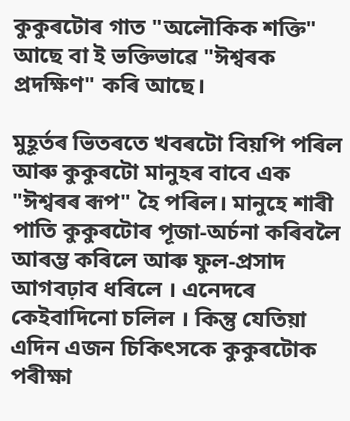কুকুৰটোৰ গাত "অলৌকিক শক্তি" আছে বা ই ভক্তিভাৱে "ঈশ্বৰক প্ৰদক্ষিণ" কৰি আছে।

মুহূৰ্তৰ ভিতৰতে খবৰটো বিয়পি পৰিল আৰু কুকুৰটো মানুহৰ বাবে এক "ঈশ্বৰৰ ৰূপ" হৈ পৰিল। মানুহে শাৰী পাতি কুকুৰটোৰ পূজা-অৰ্চনা কৰিবলৈ আৰম্ভ কৰিলে আৰু ফুল-প্ৰসাদ আগবঢ়াব ধৰিলে । এনেদৰে কেইবাদিনো চলিল । কিন্তু যেতিয়া এদিন এজন চিকিৎসকে কুকুৰটোক পৰীক্ষা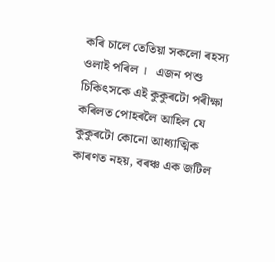কৰি চালে তেতিয়া সকলো ৰহস্য ওলাই পৰিল ।   এজন পশু চিকিৎসকে এই কুকুৰটো পৰীক্ষা কৰিলত পোহৰলৈ আহিল যে কুকুৰটো কোনো আধ্যাত্মিক কাৰণত নহয়, বৰঞ্চ এক জটিল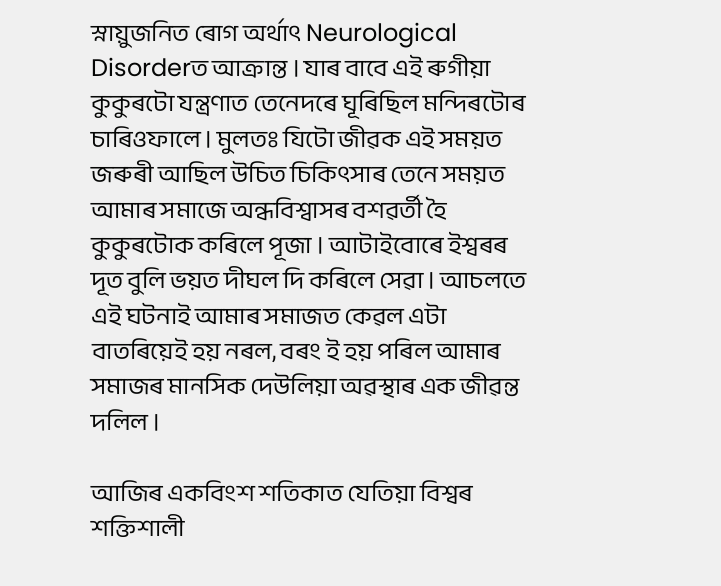স্নায়ুজনিত ৰোগ অৰ্থাৎ Neurological Disorderত আক্ৰান্ত । যাৰ বাবে এই ৰুগীয়া কুকুৰটো যন্ত্ৰণাত তেনেদৰে ঘূৰিছিল মন্দিৰটোৰ চাৰিওফালে । মুলতঃ যিটো জীৱক এই সময়ত জৰুৰী আছিল উচিত চিকিৎসাৰ তেনে সময়ত আমাৰ সমাজে অন্ধবিশ্বাসৰ বশৱৰ্তী হৈ কুকুৰটোক কৰিলে পূজা । আটাইবোৰে ইশ্বৰৰ দূত বুলি ভয়ত দীঘল দি কৰিলে সেৱা । আচলতে এই ঘটনাই আমাৰ সমাজত কেৱল এটা বাতৰিয়েই হয় নৰল, বৰং ই হয় পৰিল আমাৰ সমাজৰ মানসিক দেউলিয়া অৱস্থাৰ এক জীৱন্ত দলিল ।

আজিৰ একবিংশ শতিকাত যেতিয়া বিশ্বৰ শক্তিশালী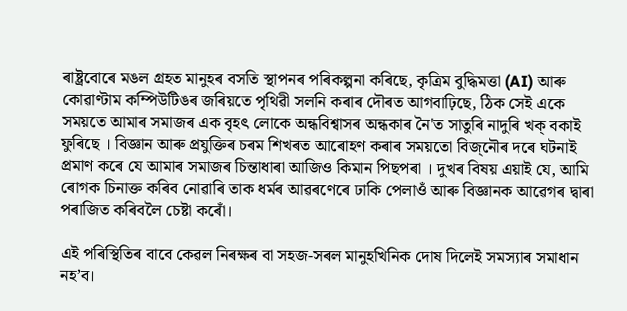ৰাষ্ট্ৰবোৰে মঙল গ্ৰহত মানুহৰ বসতি স্থাপনৰ পৰিকল্পনা কৰিছে, কৃত্ৰিম বুদ্ধিমত্তা (AI) আৰু কোৱাণ্টাম কম্পিউটিঙৰ জৰিয়তে পৃথিৱী সলনি কৰাৰ দৌৰত আগবাঢ়িছে, ঠিক সেই একে সময়তে আমাৰ সমাজৰ এক বৃহৎ লোকে অন্ধবিশ্বাসৰ অন্ধকাৰ নৈ'ত সাতুৰি নাদুৰি খক্ বকাই ফুৰিছে । বিজ্ঞান আৰু প্ৰযুক্তিৰ চৰম শিখৰত আৰোহণ কৰাৰ সময়তো বিজ্নৌৰ দৰে ঘটনাই প্ৰমাণ কৰে যে আমাৰ সমাজৰ চিন্তাধাৰা আজিও কিমান পিছপৰা । দুখৰ বিষয় এয়াই যে, আমি ৰোগক চিনাক্ত কৰিব নোৱাৰি তাক ধৰ্মৰ আৱৰণেৰে ঢাকি পেলাওঁ আৰু বিজ্ঞানক আৱেগৰ দ্বাৰা পৰাজিত কৰিবলৈ চেষ্টা কৰোঁ।

এই পৰিস্থিতিৰ বাবে কেৱল নিৰক্ষৰ বা সহজ-সৰল মানুহখিনিক দোষ দিলেই সমস্যাৰ সমাধান নহ’ব।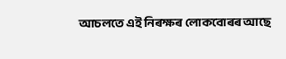আচলতে এই নিৰক্ষৰ লোকবোৰৰ আছে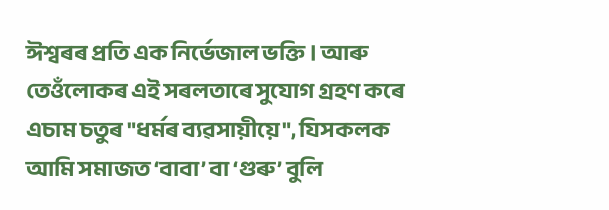ঈশ্বৰৰ প্ৰতি এক নিৰ্ভেজাল ভক্তি । আৰু  তেওঁলোকৰ এই সৰলতাৰে সুযোগ গ্ৰহণ কৰে এচাম চতুৰ "ধৰ্মৰ ব্যৱসায়ীয়ে", যিসকলক আমি সমাজত ‘বাবা’ বা ‘গুৰু’ বুলি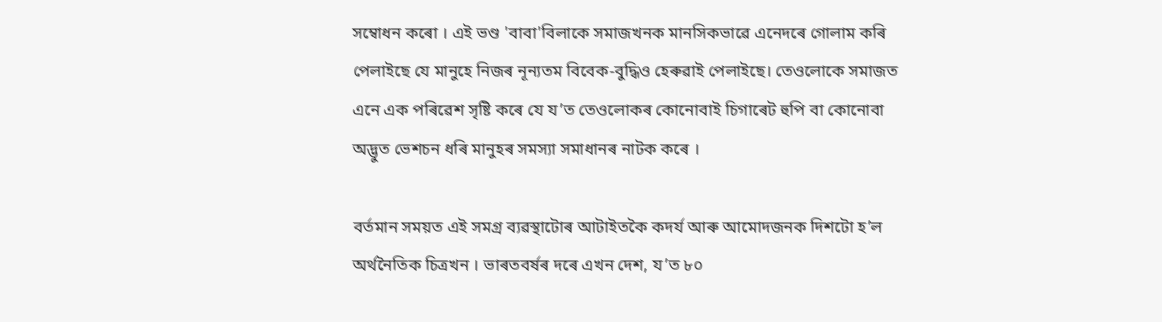সম্বোধন কৰো । এই ভণ্ড 'বাবা'বিলাকে সমাজখনক মানসিকভাৱে এনেদৰে গোলাম কৰি পেলাইছে যে মানুহে নিজৰ নূন্যতম বিবেক-বুদ্ধিও হেৰুৱাই পেলাইছে। তেওলোকে সমাজত এনে এক পৰিৱেশ সৃষ্টি কৰে যে য’ত তেওলোকৰ কোনোবাই চিগাৰেট হুপি বা কোনোবা অদ্ভুত ভেশচন ধৰি মানুহৰ সমস্যা সমাধানৰ নাটক কৰে ।

বৰ্তমান সময়ত এই সমগ্ৰ ব্যৱস্থাটোৰ আটাইতকৈ কদৰ্য আৰু আমোদজনক দিশটো হ’ল অৰ্থনৈতিক চিত্ৰখন । ভাৰতবৰ্ষৰ দৰে এখন দেশ, য’ত ৮০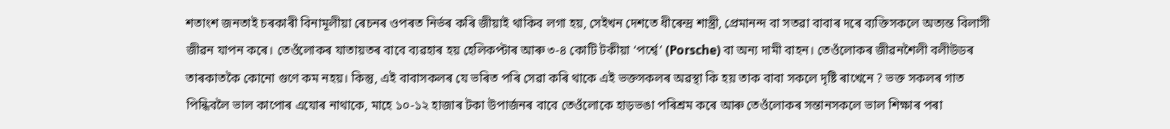শতাংশ জনতাই চৰকাৰী বিনামূলীয়া ৰেচনৰ ওপৰত নিৰ্ভৰ কৰি জীয়াই থাকিব লগা হয়, সেইখন দেশতে ধীৰেন্দ্ৰ শাস্ত্ৰী, প্ৰেমানন্দ বা সতৱা বাবাৰ দৰে ব্যক্তিসকলে অত্যন্ত বিলাসী জীৱন যাপন কৰে। তেওঁলোকৰ যাতায়তৰ বাবে ব্যৱহাৰ হয় হেলিকপ্টাৰ আৰু ৩-৪ কোটি টকীয়া ‘পৰ্শ্বে’ (Porsche) বা অন্য দামী বাহন। তেওঁলোকৰ জীৱনশৈলী বলীউডৰ তাৰকাতকৈ কোনো গুণে কম নহয়। কিন্তু, এই বাবাসকলৰ যে ভৰিত পৰি সেৱা কৰি থাকে এই ভক্তসকলৰ অৱস্থা কি হয় তাক বাবা সকলে দৃষ্টি ৰাখেনে ? ভক্ত সকলৰ গাত পিন্ধিবলৈ ভাল কাপোৰ এযোৰ নাথাকে, মাহে ১০-১২ হাজাৰ টকা উপাৰ্জনৰ বাবে তেওঁলোকে হাড়ভঙা পৰিশ্ৰম কৰে আৰু তেওঁলোকৰ সন্তানসকলে ভাল শিক্ষাৰ পৰা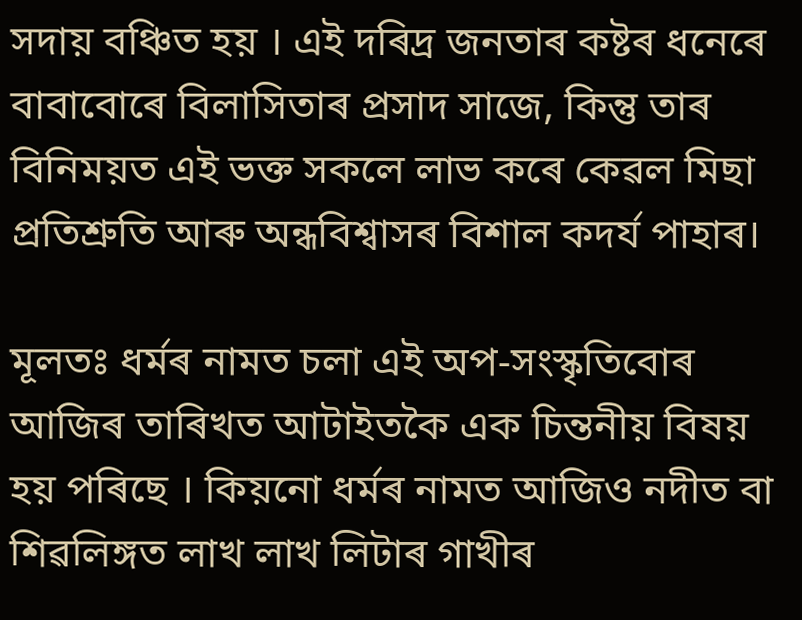সদায় বঞ্চিত হয় । এই দৰিদ্ৰ জনতাৰ কষ্টৰ ধনেৰে বাবাবোৰে বিলাসিতাৰ প্ৰসাদ সাজে, কিন্তু তাৰ বিনিময়ত এই ভক্ত সকলে লাভ কৰে কেৱল মিছা প্ৰতিশ্ৰুতি আৰু অন্ধবিশ্বাসৰ বিশাল কদৰ্য পাহাৰ।

মূলতঃ ধৰ্মৰ নামত চলা এই অপ-সংস্কৃতিবোৰ আজিৰ তাৰিখত আটাইতকৈ এক চিন্তনীয় বিষয় হয় পৰিছে । কিয়নো ধৰ্মৰ নামত আজিও নদীত বা শিৱলিঙ্গত লাখ লাখ লিটাৰ গাখীৰ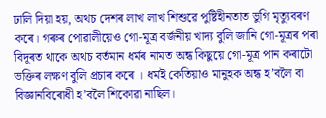ঢালি দিয়া হয়, অথচ দেশৰ লাখ লাখ শিশুৱে পুষ্টিহীনতাত ভুগি মৃত্যুবৰণ কৰে। গৰুৰ পোৱালীয়েও গো-মূত্ৰ বৰ্জনীয় খাদ্য বুলি জানি গো-মূত্ৰৰ পৰা বিদূৰত থাকে অথচ বৰ্তমান ধৰ্মৰ নামত অন্ধ কিছুয়ে গো-মূত্ৰ পান কৰাটো ভক্তিৰ লক্ষণ বুলি প্ৰচাৰ কৰে । ধৰ্মই কেতিয়াও মানুহক অন্ধ হ’বলৈ বা বিজ্ঞানবিৰোধী হ’বলৈ শিকোৱা নাছিল।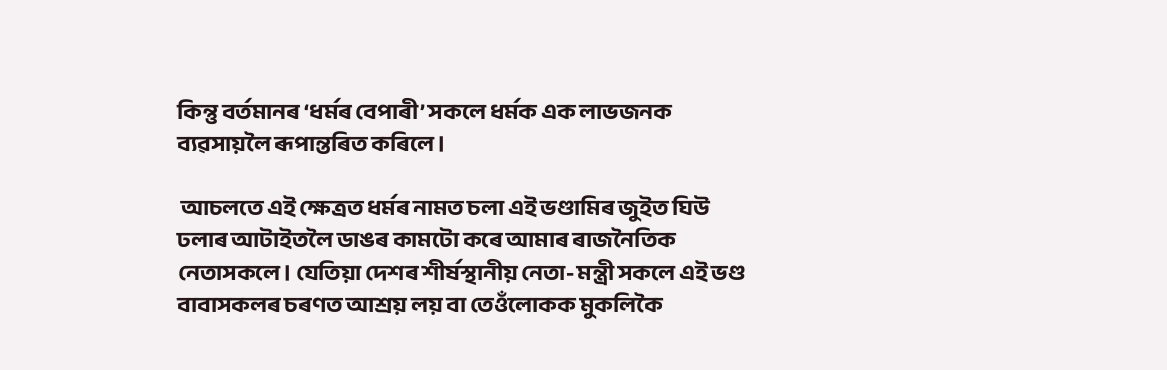কিন্তু বৰ্তমানৰ ‘ধৰ্মৰ বেপাৰী’ সকলে ধৰ্মক এক লাভজনক ব্যৱসায়লৈ ৰূপান্তৰিত কৰিলে ।

 আচলতে এই ক্ষেত্ৰত ধৰ্মৰ নামত চলা এই ভণ্ডামিৰ জুইত ঘিউ ঢলাৰ আটাইতলৈ ডাঙৰ কামটো কৰে আমাৰ ৰাজনৈতিক নেতাসকলে। যেতিয়া দেশৰ শীৰ্ষস্থানীয় নেতা- মন্ত্ৰী সকলে এই ভণ্ড বাবাসকলৰ চৰণত আশ্ৰয় লয় বা তেওঁলোকক মুকলিকৈ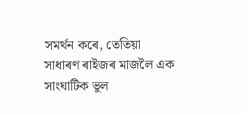সমৰ্থন কৰে, তেতিয়া সাধাৰণ ৰাইজৰ মাজলৈ এক সাংঘাটিক ভুল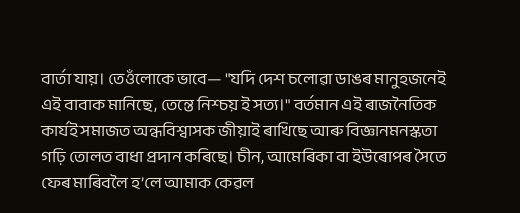বাৰ্তা যায়। তেওঁলোকে ভাবে— "যদি দেশ চলোৱা ডাঙৰ মানুহজনেই এই বাবাক মানিছে, তেন্তে নিশ্চয় ই সত্য।" বৰ্তমান এই ৰাজনৈতিক কাৰ্যই সমাজত অন্ধবিশ্বাসক জীয়াই ৰাখিছে আৰু বিজ্ঞানমনস্কতা গঢ়ি তোলত বাধা প্ৰদান কৰিছে। চীন, আমেৰিকা বা ইউৰোপৰ সৈতে ফেৰ মাৰিবলৈ হ’লে আমাক কেৱল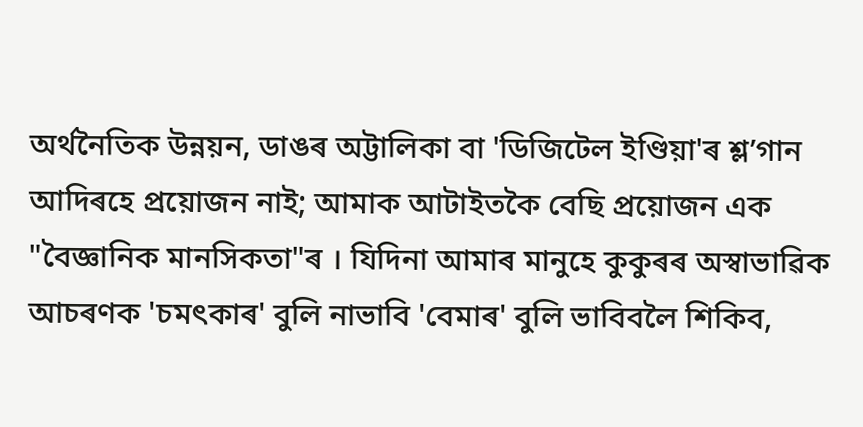অৰ্থনৈতিক উন্নয়ন, ডাঙৰ অট্টালিকা বা 'ডিজিটেল ইণ্ডিয়া'ৰ শ্ল’গান আদিৰহে প্ৰয়োজন নাই; আমাক আটাইতকৈ বেছি প্ৰয়োজন এক "বৈজ্ঞানিক মানসিকতা"ৰ । যিদিনা আমাৰ মানুহে কুকুৰৰ অস্বাভাৱিক আচৰণক 'চমৎকাৰ' বুলি নাভাবি 'বেমাৰ' বুলি ভাবিবলৈ শিকিব,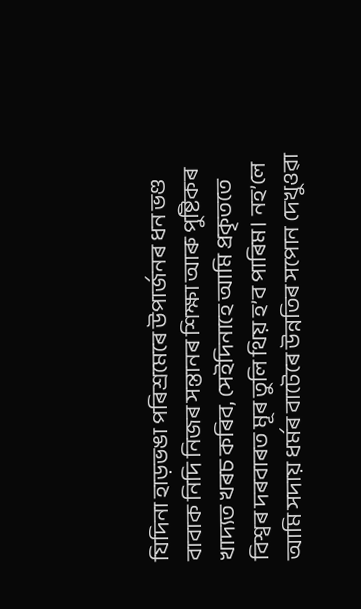যিদিনা হাড়ভঙা পৰিশ্ৰমেৰে উপাৰ্জনৰ ধন ভণ্ড বাবাক নিদি নিজৰ সন্তানৰ শিক্ষা আৰু পুষ্টিকৰ খাদ্যত খৰচ কৰিব, সেইদিনাহে আমি প্ৰকৃততে বিশ্বৰ দৰবাৰত মূৰ তুলি থিয় হ’ব পাৰিম। নহ’লে আমি সদায় ধৰ্মৰ বাটেৰে উন্নতিৰ সপোন দেখুওৱা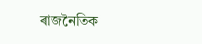ৰাজনৈতিক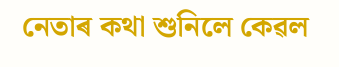নেতাৰ কথা শুনিলে কেৱল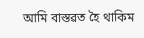আমি বাস্তৱত হৈ থাকিম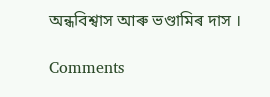অন্ধবিশ্বাস আৰু ভণ্ডামিৰ দাস ।

Comments